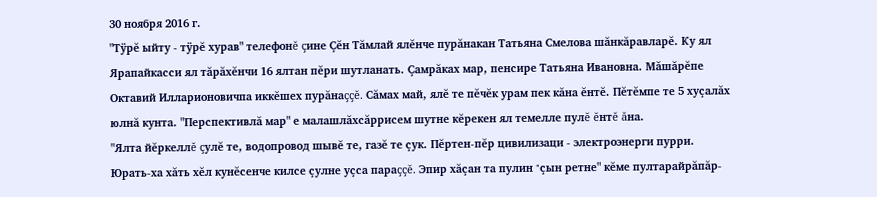30 ноября 2016 г.
"Тÿрĕ ыйту - тÿрĕ хурав" телефонĕ çине Çĕн Тăмлай ялĕнче пурăнакан Татьяна Смелова шăнкăравларĕ. Ку ял Ярапайкасси ял тăрăхĕнчи 16 ялтан пĕри шутланать. Çамрăках мар, пенсире Татьяна Ивановна. Мăшăрĕпе Октавий Илларионовичпа иккĕшех пурăнаççĕ. Сăмах май, ялĕ те пĕчĕк урам пек кăна ĕнтĕ. Пĕтĕмпе те 5 хуçалăх юлнă кунта. "Перспективлă мар" е малашлăхсăррисем шутне кĕрекен ял темелле пулĕ ĕнтĕ ăна.
"Ялта йĕркеллĕ çулĕ те, водопровод шывĕ те, газĕ те çук. Пĕртен-пĕр цивилизаци - электроэнерги пурри. Юрать-ха хăть хĕл кунĕсенче килсе çулне уçса параççĕ. Эпир хăçан та пулин "çын ретне" кĕме пултарайрăпăр-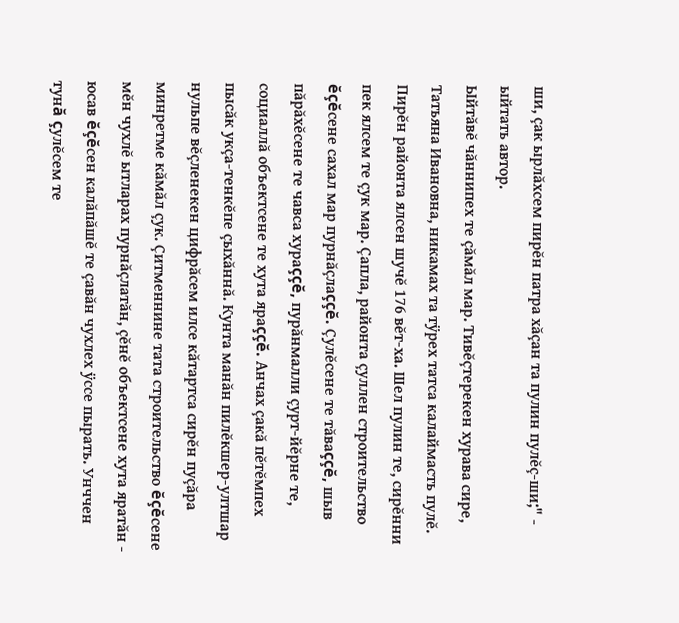ши, çак ырлăхсем пирĕн патра хăçан та пулин пулĕç-ши;" - ыйтать автор.
Ыйтăвĕ чăннипех те çăмăл мар. Тивĕçтерекен хурава сире, Татьяна Ивановна, никамах та тÿрех татса калаймасть пулĕ. Пирĕн районта ялсен шучĕ 176 вĕт-ха. Шел пулин те, сирĕнни пек ялсем те çук мар. Çапла, районта çуллен строительство ĕçĕсене сахал мар пурнăçлаççĕ. Çулĕсене те тăваççĕ, шыв пăрăхĕсене те чавса хураççĕ, пурăнмалли çурт-йĕрне те, социаллă объектсене те хута яраççĕ. Анчах çакă пĕтĕмпех пысăк укçа-тенкĕпе çыхăннă. Кунта манăн пилĕкшер-ултшар нульпе вĕçленекен цифрăсем илсе кăтартса сирĕн пуçăра минретме кăмăл çук. Çитменнине тата строительство ĕçĕсене мĕн чухлĕ ытларах пурнăçлатăн, çĕнĕ объектсене хута яратăн - юсав ĕçĕсен калăпăшĕ те çавăн чухлех ÿссе пырать. Унччен тунă çулĕсем те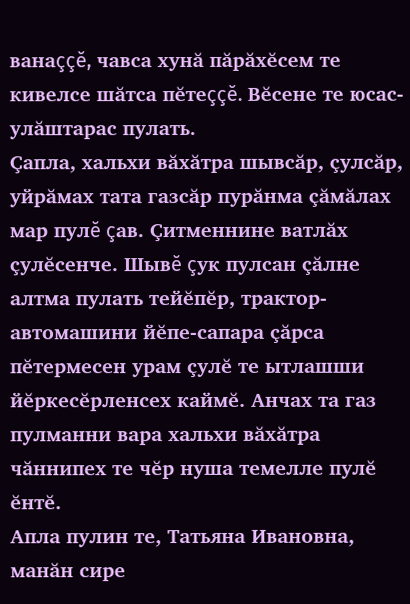ванаççĕ, чавса хунă пăрăхĕсем те кивелсе шăтса пĕтеççĕ. Вĕсене те юсас-улăштарас пулать.
Çапла, хальхи вăхăтра шывсăр, çулсăр, уйрăмах тата газсăр пурăнма çăмăлах мар пулĕ çав. Çитменнине ватлăх çулĕсенче. Шывĕ çук пулсан çăлне алтма пулать тейĕпĕр, трактор-автомашини йĕпе-сапара çăрса пĕтермесен урам çулĕ те ытлашши йĕркесĕрленсех каймĕ. Анчах та газ пулманни вара хальхи вăхăтра чăннипех те чĕр нуша темелле пулĕ ĕнтĕ.
Апла пулин те, Татьяна Ивановна, манăн сире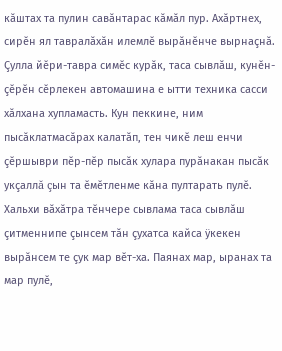кăштах та пулин савăнтарас кăмăл пур. Ахăртнех, сирĕн ял тавралăхăн илемлĕ вырăнĕнче вырнаçнă. Çулла йĕри-тавра симĕс курăк, таса сывлăш, кунĕн-çĕрĕн сĕрлекен автомашина е ытти техника сасси хăлхана хупламасть. Кун пеккине, ним пысăклатмасăрах калатăп, тен чикĕ леш енчи çĕршыври пĕр-пĕр пысăк хулара пурăнакан пысăк укçаллă çын та ĕмĕтленме кăна пултарать пулĕ. Хальхи вăхăтра тĕнчере сывлама таса сывлăш çитменнипе çынсем тăн çухатса кайса ÿкекен вырăнсем те çук мар вĕт-ха. Паянах мар, ыранах та мар пулĕ,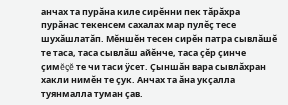анчах та пурăна киле сирĕнни пек тăрăхра пурăнас текенсем сахалах мар пулĕç тесе шухăшлатăп. Мĕншĕн тесен сирĕн патра сывлăшĕ те таса, таса сывлăш айĕнче, таса çĕр çинче çимĕçĕ те чи таси ÿсет. Çыншăн вара сывлăхран хакли нимĕн те çук. Анчах та ăна укçалла туянмалла туман çав.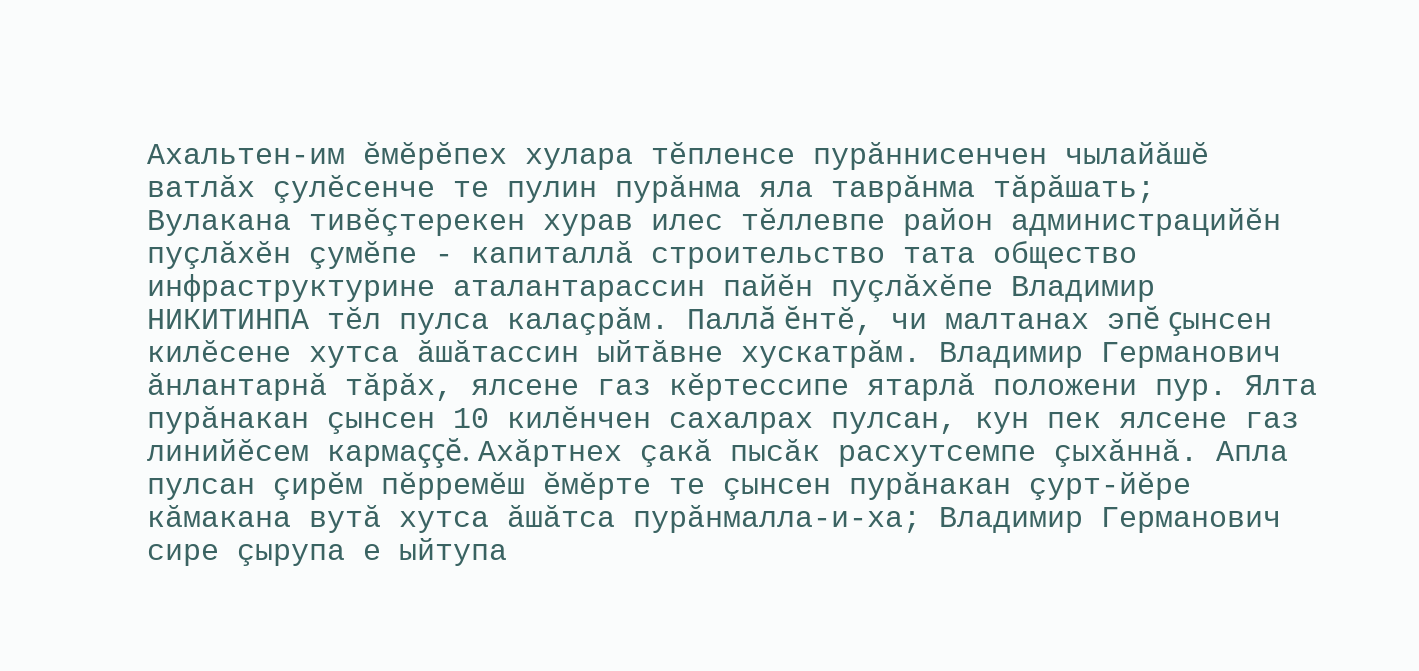Ахальтен-им ĕмĕрĕпех хулара тĕпленсе пурăннисенчен чылайăшĕ ватлăх çулĕсенче те пулин пурăнма яла таврăнма тăрăшать;
Вулакана тивĕçтерекен хурав илес тĕллевпе район администрацийĕн пуçлăхĕн çумĕпе - капиталлă строительство тата общество инфраструктурине аталантарассин пайĕн пуçлăхĕпе Владимир НИКИТИНПА тĕл пулса калаçрăм. Паллă ĕнтĕ, чи малтанах эпĕ çынсен килĕсене хутса ăшăтассин ыйтăвне хускатрăм. Владимир Германович ăнлантарнă тăрăх, ялсене газ кĕртессипе ятарлă положени пур. Ялта пурăнакан çынсен 10 килĕнчен сахалрах пулсан, кун пек ялсене газ линийĕсем кармаççĕ. Ахăртнех çакă пысăк расхутсемпе çыхăннă. Апла пулсан çирĕм пĕрремĕш ĕмĕрте те çынсен пурăнакан çурт-йĕре кăмакана вутă хутса ăшăтса пурăнмалла-и-ха; Владимир Германович сире çырупа е ыйтупа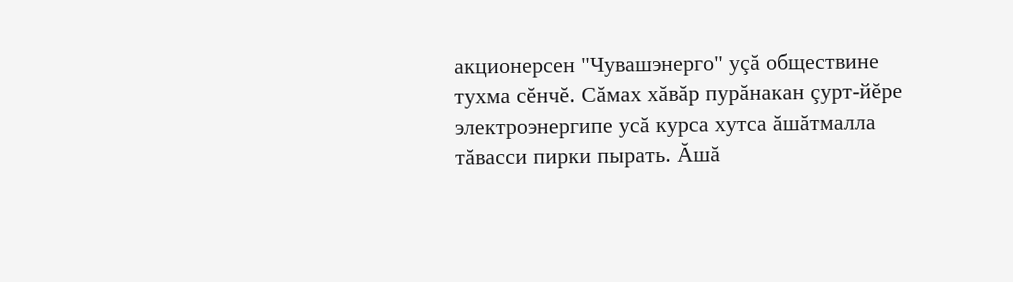акционерсен "Чувашэнерго" уçă обществине тухма сĕнчĕ. Сăмах хăвăр пурăнакан çурт-йĕре электроэнергипе усă курса хутса ăшăтмалла тăвасси пирки пырать. Ăшă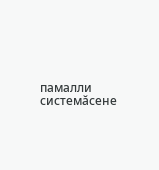памалли системăсене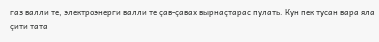газ валли те, электроэнерги валли те çав-çавах вырнаçтарас пулать. Кун пек тусан вара яла çити тата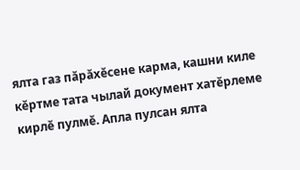ялта газ пăрăхĕсене карма, кашни киле кĕртме тата чылай документ хатĕрлеме кирлĕ пулмĕ. Апла пулсан ялта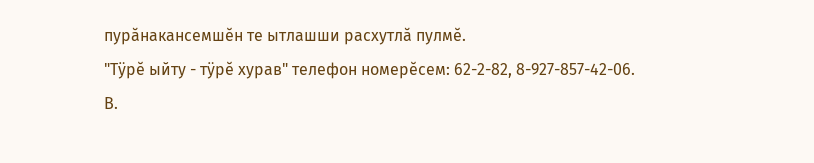пурăнакансемшĕн те ытлашши расхутлă пулмĕ.
"Тÿрĕ ыйту - тÿрĕ хурав" телефон номерĕсем: 62-2-82, 8-927-857-42-06.
В.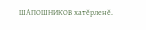ШАПОШНИКОВ хатĕрленĕ.